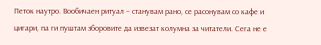Петок наутро. Вообичаен ритуал – станувам рано, се расонувам со кафе и цигари, па ги пуштам зборовите да извезат колумна за читатели. Сега не е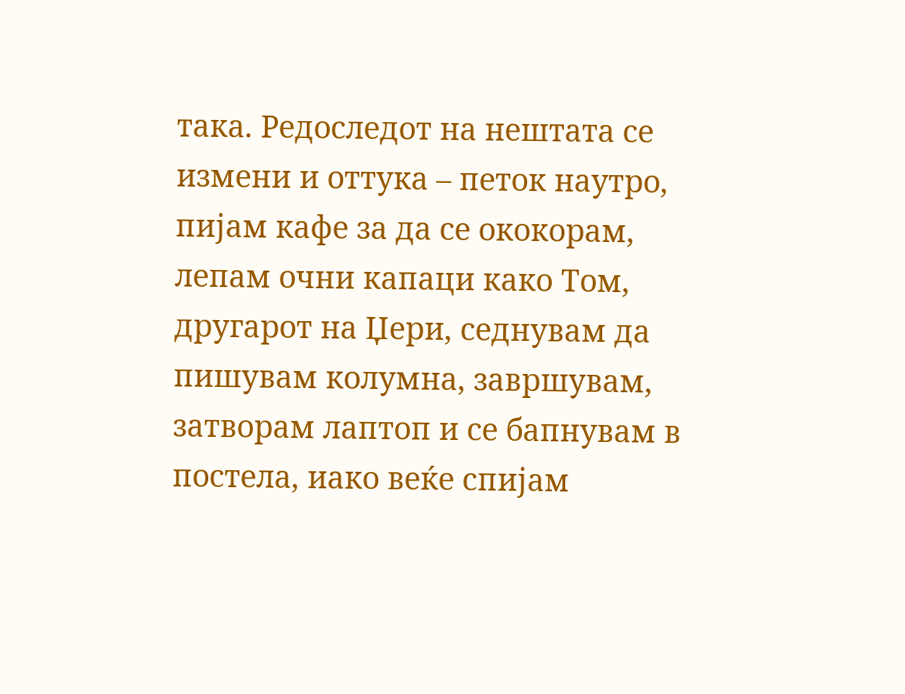така. Редоследот на нештата се измени и оттука – петок наутро, пијам кафе за да се ококорам, лепам очни капаци како Том, другарот на Џери, седнувам да пишувам колумна, завршувам, затворам лаптоп и се бапнувам в постела, иако веќе спијам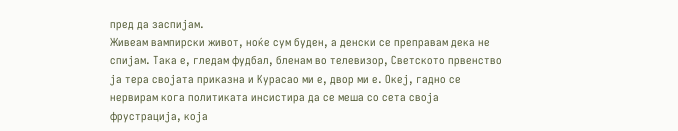пред да заспијам.
Живеам вампирски живот, ноќе сум буден, а денски се преправам дека не спијам. Така е, гледам фудбал, бленам во телевизор, Светското првенство ја тера својата приказна и Курасао ми е, двор ми е. Океј, гадно се нервирам кога политиката инсистира да се меша со сета своја фрустрација, која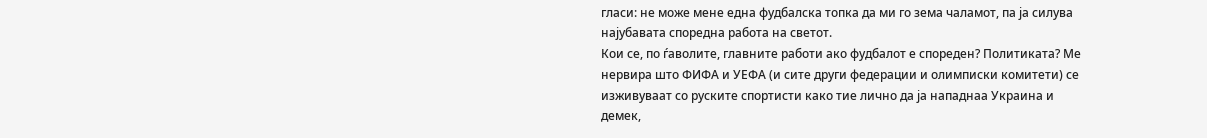гласи: не може мене една фудбалска топка да ми го зема чаламот, па ја силува најубавата споредна работа на светот.
Кои се, по ѓаволите, главните работи ако фудбалот е спореден? Политиката? Ме нервира што ФИФА и УЕФА (и сите други федерации и олимписки комитети) се изживуваат со руските спортисти како тие лично да ја нападнаа Укрaина и демек,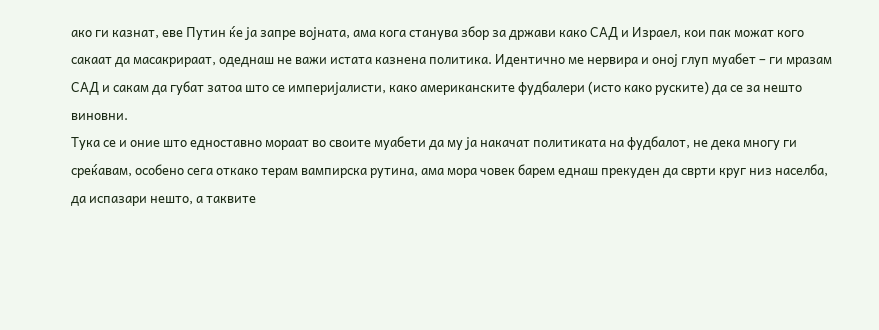ако ги казнат, еве Путин ќе ја запре војната, ама кога станува збор за држави како САД и Израел, кои пак можат кого сакаат да масакрираат, одеднаш не важи истата казнена политика. Идентично ме нервира и оној глуп муабет – ги мразам САД и сакам да губат затоа што се империјалисти, како американските фудбалери (исто како руските) да се за нешто виновни.
Тука се и оние што едноставно мораат во своите муабети да му ја накачат политиката на фудбалот, не дека многу ги среќавам, особено сега откако терам вампирска рутина, ама мора човек барем еднаш прекуден да сврти круг низ населба, да испазари нешто, а таквите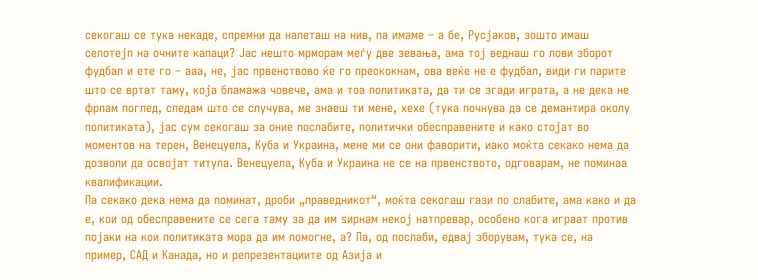секогаш се тука некаде, спремни да налеташ на нив, па имаме – а бе, Русјаков, зошто имаш селотејп на очните капаци? Јас нешто мрморам меѓу две зевања, ама тој веднаш го лови зборот фудбал и ете го – ааа, не, јас првенствово ќе го прескокнам, ова веќе не е фудбал, види ги парите што се вртат таму, која бламажа чoвече, ама и тоа политиката, да ти се згади играта, а не дека не фрлам поглед, следам што се случува, ме знаеш ти мене, хехе (тука почнува да се демантира околу политиката), јас сум секогаш за оние послабите, политички обесправените и како стојат во моментов на терен, Венецуела, Куба и Украина, мене ми се они фаворити, иако моќта секако нема да дозволи да освојат титула. Венецуела, Куба и Украина не се на првенството, одговарам, не поминаа квалификации.
Па секако дека нема да поминат, дроби „праведникот“, моќта секогаш гази по слабите, ама како и да е, кои од обесправените се сега таму за да им ѕирнам некој натпревар, особено кога играат против појаки на кои политиката мора да им помогне, а? Па, од послаби, едвај зборувам, тука се, на пример, САД и Канада, но и репрезентациите од Азија и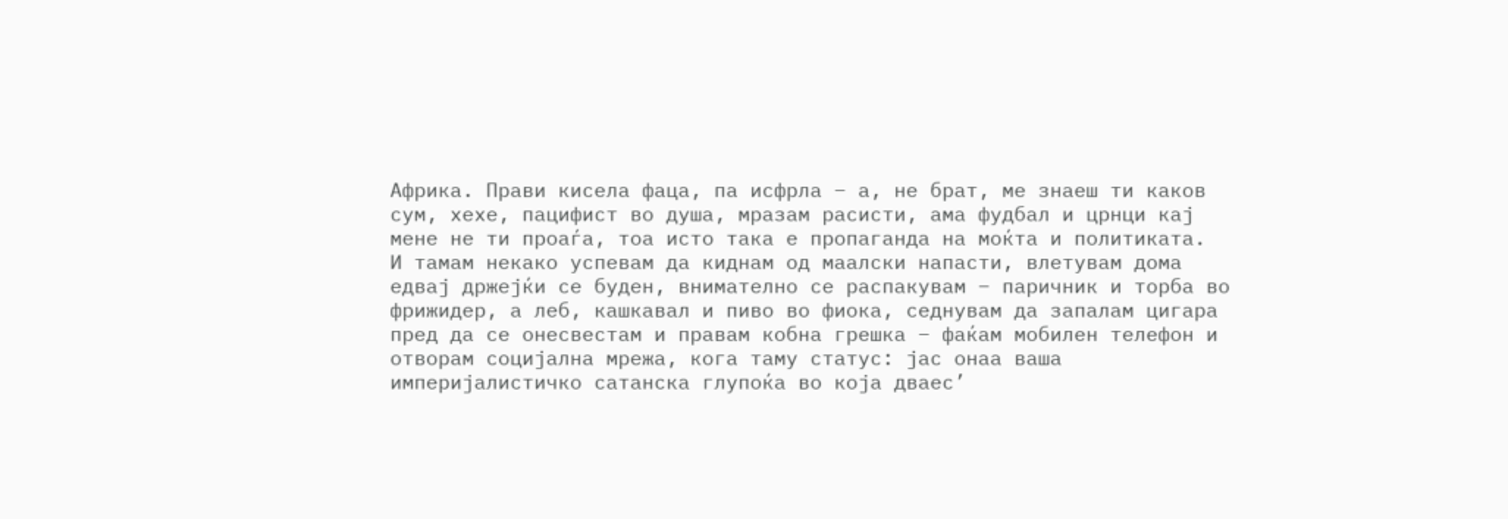Африка. Прави кисела фаца, па исфрла – а, не брат, ме знаеш ти каков сум, хехе, пацифист во душа, мразам расисти, ама фудбал и црнци кај мене не ти проаѓа, тоа исто така е пропаганда на моќта и политиката.
И тамам некако успевам да киднам од маалски напасти, влетувам дома едвај држејќи се буден, внимателно се распакувам – паричник и торба во фрижидер, а леб, кашкавал и пиво во фиока, седнувам да запалам цигара пред да се онесвестам и правам кобна грешка – фаќам мобилен телефон и отворам социјална мрежа, кога таму статус: јас онаа ваша империјалистичко сатанска глупоќа во која дваес’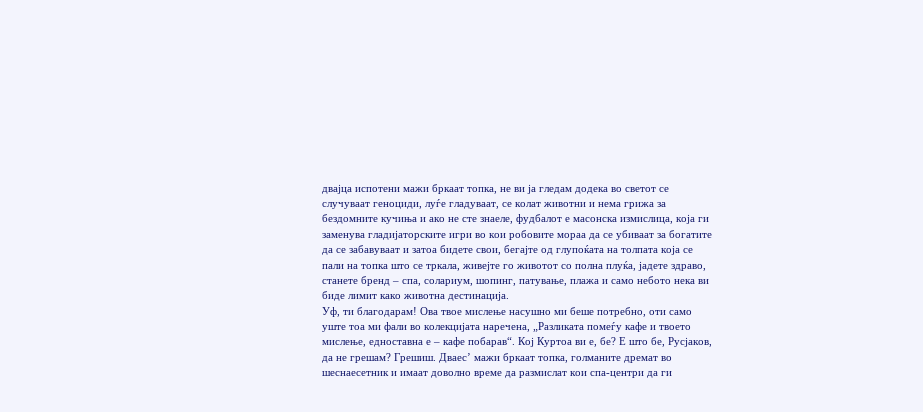двајца испотени мажи бркаат топка, не ви ја гледам додека во светот се случуваат геноциди, луѓе гладуваат, се колат животни и нема грижа за бездомните кучиња и ако не сте знаеле, фудбалот е масонска измислица, која ги заменува гладијаторските игри во кои робовите мораа да се убиваат за богатите да се забавуваат и затоа бидете свои, бегајте од глупоќата на толпата која се пали на топка што се тркала, живејте го животот со полна плуќа, јадете здраво, станете бренд – спа, солариум, шопинг, патување, плажа и само небото нека ви биде лимит како животна дестинација.
Уф, ти благодарам! Ова твое мислење насушно ми беше потребно, оти само уште тоа ми фали во колекцијата наречена, „Разликата помеѓу кафе и твоето мислење, едноставна е – кафе побарав“. Кој Куртоа ви е, бе? Е што бе, Русјаков, да не грешам? Грешиш. Дваес’ мажи бркаат топка, голманите дремат во шеснаесетник и имаат доволно време да размислат кои спа-центри да ги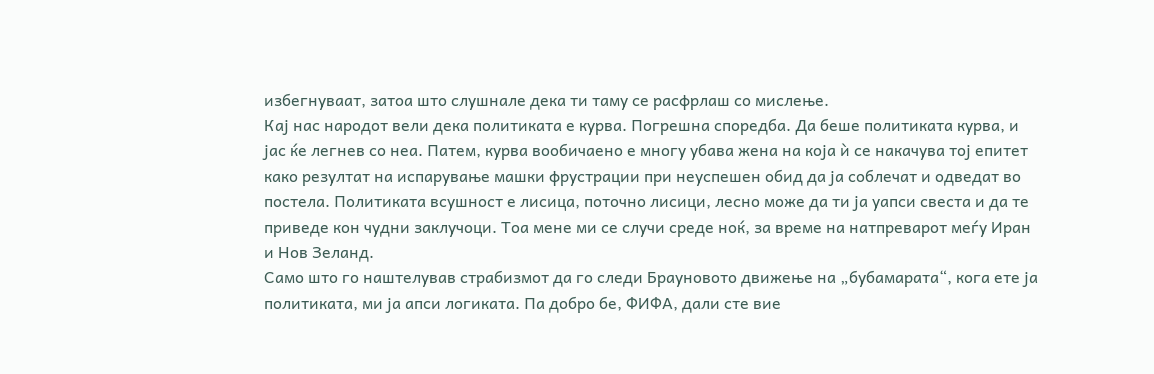избегнуваат, затоа што слушнале дека ти таму се расфрлаш со мислење.
Кај нас народот вели дека политиката е курва. Погрешна споредба. Да беше политиката курва, и јас ќе легнев со неа. Патем, курва вообичаено е многу убава жена на која ѝ се накачува тој епитет како резултат на испарување машки фрустрации при неуспешен обид да ја соблечат и одведат во постела. Политиката всушност е лисица, поточно лисици, лесно може да ти ја уапси свеста и да те приведе кон чудни заклучоци. Тоа мене ми се случи среде ноќ, за време на натпреварот меѓу Иран и Нов Зеланд.
Само што го наштелував страбизмот да го следи Брауновото движење на „бубамарата“, кога ете ја политиката, ми ја апси логиката. Па добро бе, ФИФА, дали сте вие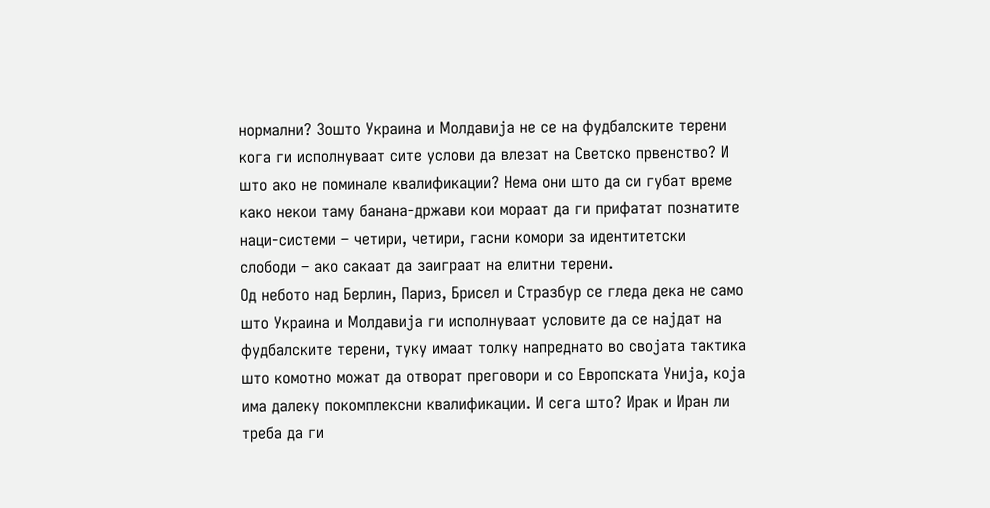нормални? Зошто Украина и Молдавија не се на фудбалските терени кога ги исполнуваат сите услови да влезат на Светско првенство? И што ако не поминале квалификации? Нема они што да си губат време како некои таму банана-држави кои мораат да ги прифатат познатите наци-системи – четири, четири, гасни комори за идентитетски слободи – ако сакаат да заиграат на елитни терени.
Од небото над Берлин, Париз, Брисел и Стразбур се гледа дека не само што Украина и Молдавија ги исполнуваат условите да се најдат на фудбалските терени, туку имаат толку напреднато во својата тактика што комотно можат да отворат преговори и со Европската Унија, која има далеку покомплексни квалификации. И сега што? Ирак и Иран ли треба да ги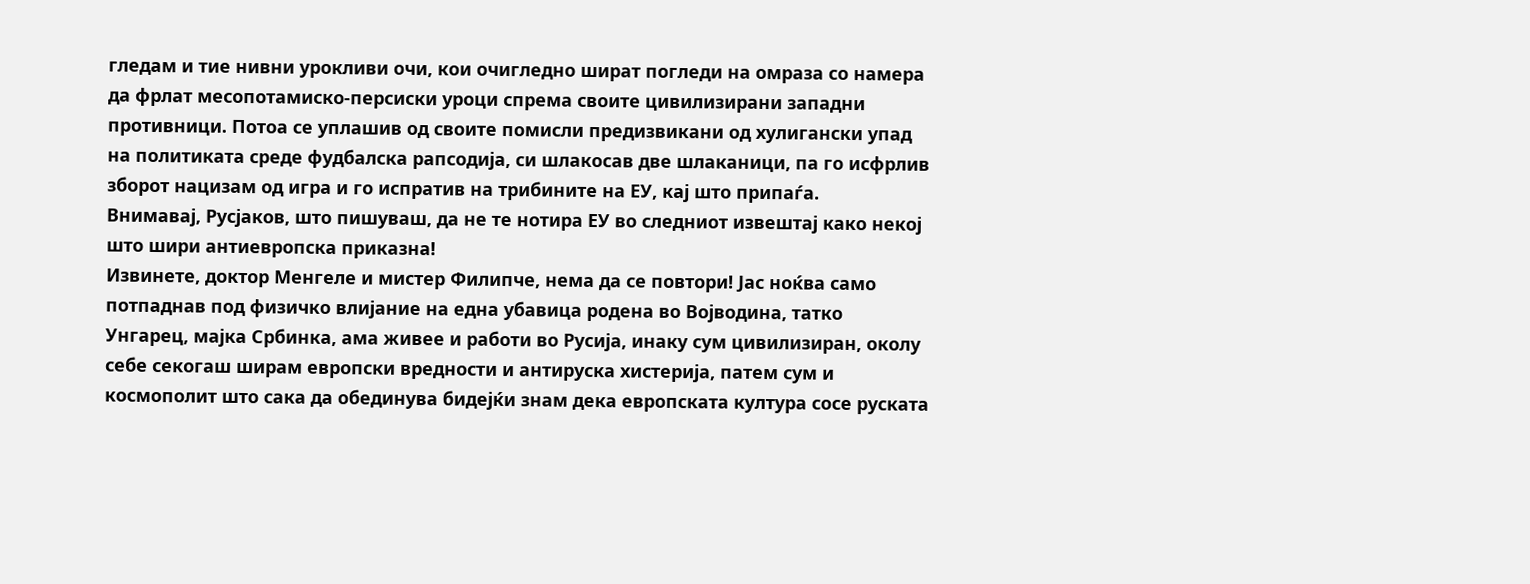гледам и тие нивни урокливи очи, кои очигледно шират погледи на омраза со намера да фрлат месопотамиско-персиски уроци спрема своите цивилизирани западни противници. Потоа се уплашив од своите помисли предизвикани од хулигански упад на политиката среде фудбалска рапсодија, си шлакосав две шлаканици, па го исфрлив зборот нацизам од игра и го испратив на трибините на ЕУ, кај што припаѓа.
Внимавај, Русјаков, што пишуваш, да не те нотира ЕУ во следниот извештај како некој што шири антиевропска приказна!
Извинете, доктор Менгеле и мистер Филипче, нема да се повтори! Јас ноќва само потпаднав под физичко влијание на една убавица родена во Војводина, татко Унгарец, мајка Србинка, ама живее и работи во Русија, инаку сум цивилизиран, околу себе секогаш ширам европски вредности и антируска хистерија, патем сум и космополит што сака да обединува бидејќи знам дека европската култура сосе руската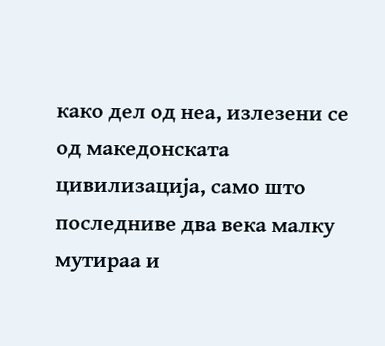како дел од неа, излезени се од македонската цивилизација, само што последниве два века малку мутираа и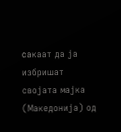сакаат да ја избришат својата мајка (Македонија) од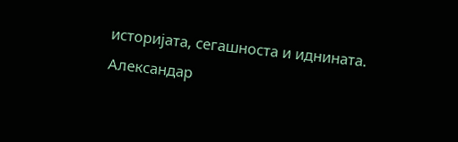историјата, сегашноста и иднината.
Александар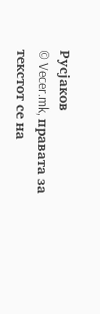Русјаков
© Vecer.mk, правата за текстот се на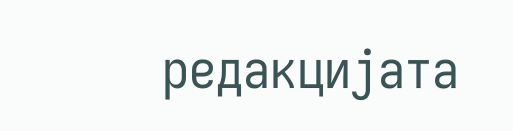редакцијата